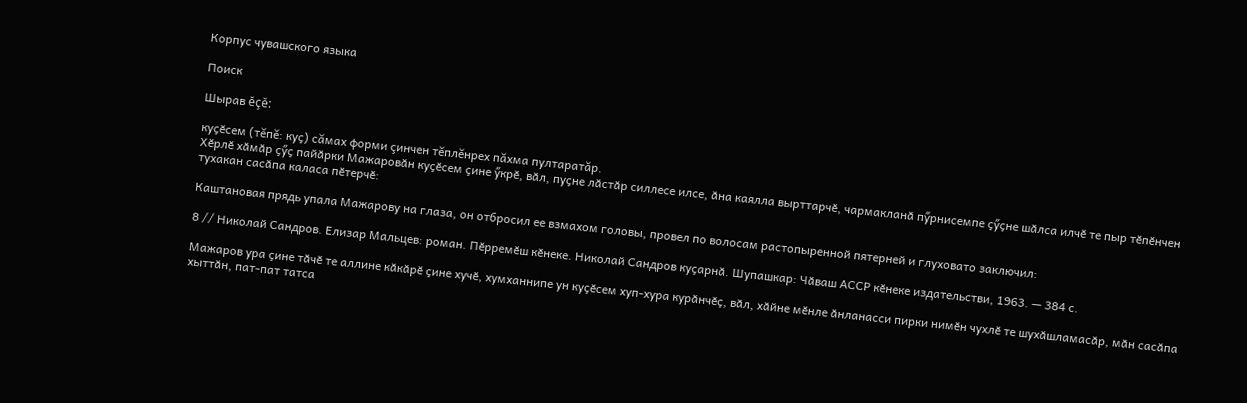Корпус чувашского языка

Поиск

Шырав ĕçĕ:

куҫӗсем (тĕпĕ: куҫ) сăмах форми çинчен тĕплĕнрех пăхма пултаратăр.
Хӗрлӗ хӑмӑр ҫӳҫ пайӑрки Мажаровӑн куҫӗсем ҫине ӳкрӗ, вӑл, пуҫне лӑстӑр силлесе илсе, ӑна каялла вырттарчӗ, чармакланӑ пӳрнисемпе ҫӳҫне шӑлса илчӗ те пыр тӗпӗнчен тухакан сасӑпа каласа пӗтерчӗ:

Каштановая прядь упала Мажарову на глаза, он отбросил ее взмахом головы, провел по волосам растопыренной пятерней и глуховато заключил:

8 // Николай Сандров. Елизар Мальцев: роман. Пӗрремӗш кӗнеке. Николай Сандров куҫарнӑ. Шупашкар: Чӑваш АССР кӗнеке издательстви, 1963. — 384 с.

Мажаров ура ҫине тӑчӗ те аллине кӑкӑрӗ ҫине хучӗ, хумханнипе ун куҫӗсем хуп-хура курӑнчӗҫ, вӑл, хӑйне мӗнле ӑнланасси пирки нимӗн чухлӗ те шухӑшламасӑр, мӑн сасӑпа хыттӑн, пат-пат татса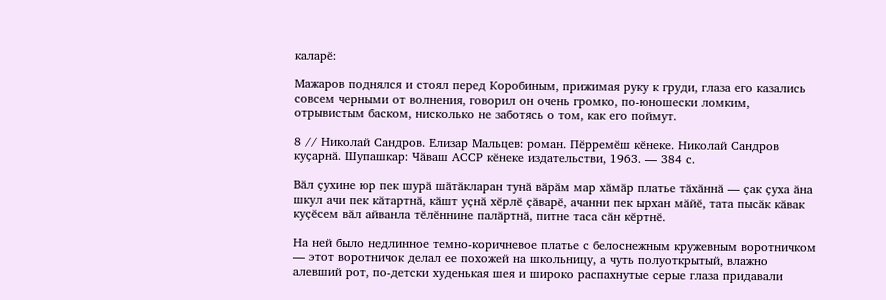каларӗ:

Мажаров поднялся и стоял перед Коробиным, прижимая руку к груди, глаза его казались совсем черными от волнения, говорил он очень громко, по-юношески ломким, отрывистым баском, нисколько не заботясь о том, как его поймут.

8 // Николай Сандров. Елизар Мальцев: роман. Пӗрремӗш кӗнеке. Николай Сандров куҫарнӑ. Шупашкар: Чӑваш АССР кӗнеке издательстви, 1963. — 384 с.

Вӑл ҫухине юр пек шурӑ шӑтӑкларан тунӑ вӑрӑм мар хӑмӑр платье тӑхӑннӑ — ҫак ҫуха ӑна шкул ачи пек кӑтартнӑ, кӑшт уҫнӑ хӗрлӗ ҫӑварӗ, ачанни пек ырхан мӑйӗ, тата пысӑк кӑвак куҫӗсем вӑл айванла тӗлӗннине палӑртнӑ, питне таса сӑн кӗртнӗ.

На ней было недлинное темно-коричневое платье с белоснежным кружевным воротничком — этот воротничок делал ее похожей на школьницу, а чуть полуоткрытый, влажно алевший рот, по-детски худенькая шея и широко распахнутые серые глаза придавали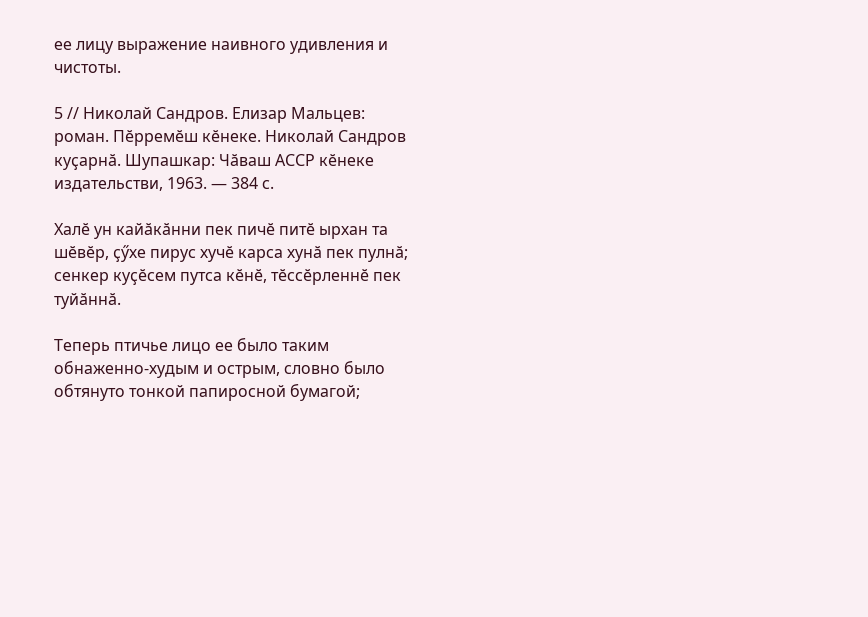ее лицу выражение наивного удивления и чистоты.

5 // Николай Сандров. Елизар Мальцев: роман. Пӗрремӗш кӗнеке. Николай Сандров куҫарнӑ. Шупашкар: Чӑваш АССР кӗнеке издательстви, 1963. — 384 с.

Халӗ ун кайӑкӑнни пек пичӗ питӗ ырхан та шӗвӗр, ҫӳхе пирус хучӗ карса хунӑ пек пулнӑ; сенкер куҫӗсем путса кӗнӗ, тӗссӗрленнӗ пек туйӑннӑ.

Теперь птичье лицо ее было таким обнаженно-худым и острым, словно было обтянуто тонкой папиросной бумагой;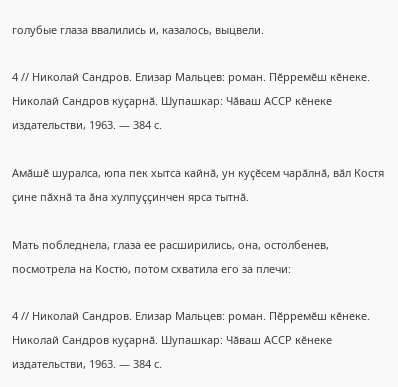голубые глаза ввалились и, казалось, выцвели.

4 // Николай Сандров. Елизар Мальцев: роман. Пӗрремӗш кӗнеке. Николай Сандров куҫарнӑ. Шупашкар: Чӑваш АССР кӗнеке издательстви, 1963. — 384 с.

Амӑшӗ шуралса, юпа пек хытса кайнӑ, ун куҫӗсем чарӑлнӑ, вӑл Костя ҫине пӑхнӑ та ӑна хулпуҫҫинчен ярса тытнӑ.

Мать побледнела, глаза ее расширились, она, остолбенев, посмотрела на Костю, потом схватила его за плечи:

4 // Николай Сандров. Елизар Мальцев: роман. Пӗрремӗш кӗнеке. Николай Сандров куҫарнӑ. Шупашкар: Чӑваш АССР кӗнеке издательстви, 1963. — 384 с.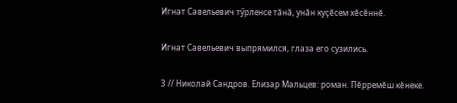Игнат Савельевич тӳрленсе тӑнӑ, унӑн куҫӗсем хӗсӗннӗ.

Игнат Савельевич выпрямился, глаза его сузились.

3 // Николай Сандров. Елизар Мальцев: роман. Пӗрремӗш кӗнеке.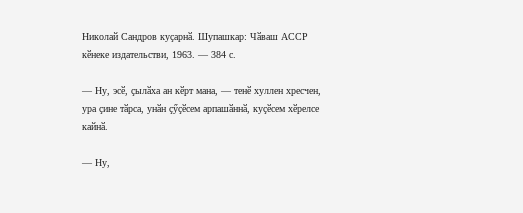Николай Сандров куҫарнӑ. Шупашкар: Чӑваш АССР кӗнеке издательстви, 1963. — 384 с.

— Ну, эсӗ, ҫылӑха ан кӗрт мана, — тенӗ хуллен хресчен, ура ҫине тӑрса, унӑн ҫӳҫӗсем арпашӑннӑ, куҫӗсем хӗрелсе кайнӑ.

— Ну,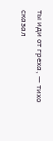ты иди от греха, — тихо сказал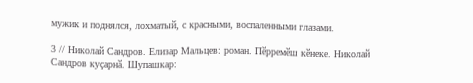мужик и поднялся, лохматый, с красными, воспаленными глазами.

3 // Николай Сандров. Елизар Мальцев: роман. Пӗрремӗш кӗнеке. Николай Сандров куҫарнӑ. Шупашкар: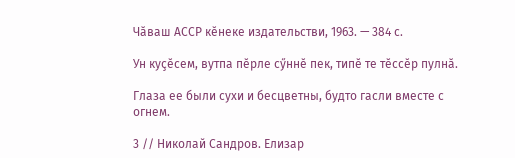Чӑваш АССР кӗнеке издательстви, 1963. — 384 с.

Ун куҫӗсем, вутпа пӗрле сӳннӗ пек, типӗ те тӗссӗр пулнӑ.

Глаза ее были сухи и бесцветны, будто гасли вместе с огнем.

3 // Николай Сандров. Елизар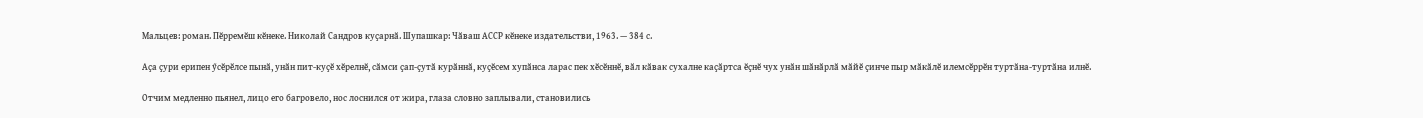Мальцев: роман. Пӗрремӗш кӗнеке. Николай Сандров куҫарнӑ. Шупашкар: Чӑваш АССР кӗнеке издательстви, 1963. — 384 с.

Аҫа ҫури ерипен ӳсӗрӗлсе пынӑ, унӑн пит-куҫӗ хӗрелнӗ, сӑмси ҫап-ҫутӑ курӑннӑ, куҫӗсем хупӑнса ларас пек хӗсӗннӗ, вӑл кӑвак сухалне каҫӑртса ӗҫнӗ чух унӑн шӑнӑрлӑ мӑйӗ ҫинче пыр мӑкӑлӗ илемсӗррӗн туртӑна-туртӑна илнӗ.

Отчим медленно пьянел, лицо его багровело, нос лоснился от жира, глаза словно заплывали, становились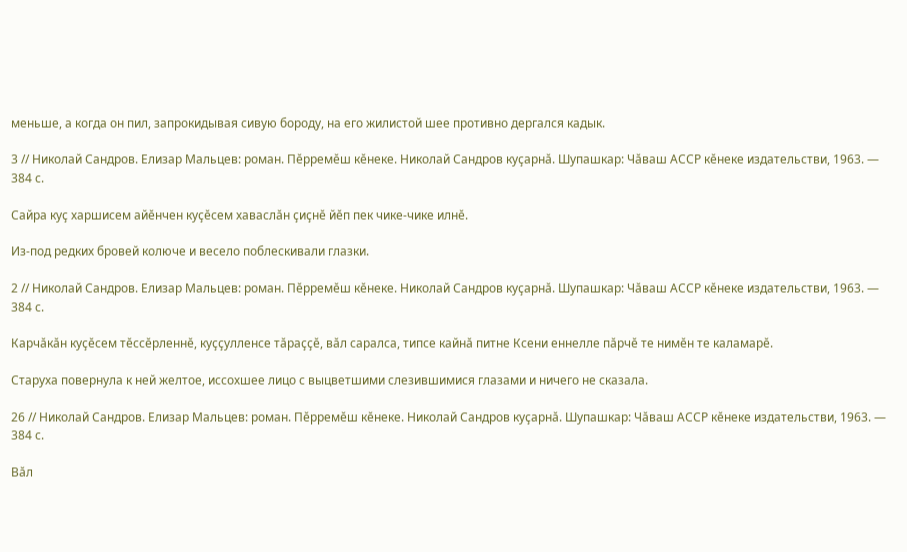меньше, а когда он пил, запрокидывая сивую бороду, на его жилистой шее противно дергался кадык.

3 // Николай Сандров. Елизар Мальцев: роман. Пӗрремӗш кӗнеке. Николай Сандров куҫарнӑ. Шупашкар: Чӑваш АССР кӗнеке издательстви, 1963. — 384 с.

Сайра куҫ харшисем айӗнчен куҫӗсем хаваслӑн ҫиҫнӗ йӗп пек чике-чике илнӗ.

Из-под редких бровей колюче и весело поблескивали глазки.

2 // Николай Сандров. Елизар Мальцев: роман. Пӗрремӗш кӗнеке. Николай Сандров куҫарнӑ. Шупашкар: Чӑваш АССР кӗнеке издательстви, 1963. — 384 с.

Карчӑкӑн куҫӗсем тӗссӗрленнӗ, куҫҫулленсе тӑраҫҫӗ, вӑл саралса, типсе кайнӑ питне Ксени еннелле пӑрчӗ те нимӗн те каламарӗ.

Старуха повернула к ней желтое, иссохшее лицо с выцветшими слезившимися глазами и ничего не сказала.

26 // Николай Сандров. Елизар Мальцев: роман. Пӗрремӗш кӗнеке. Николай Сандров куҫарнӑ. Шупашкар: Чӑваш АССР кӗнеке издательстви, 1963. — 384 с.

Вӑл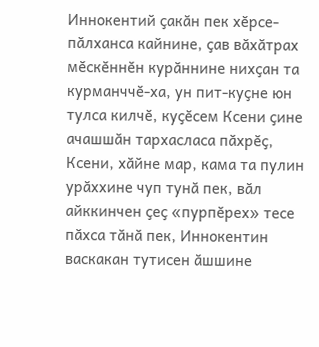Иннокентий ҫакӑн пек хӗрсе-пӑлханса кайнине, ҫав вӑхӑтрах мӗскӗннӗн курӑннине нихҫан та курманччӗ-ха, ун пит-куҫне юн тулса килчӗ, куҫӗсем Ксени ҫине ачашшӑн тархасласа пӑхрӗҫ, Ксени, хӑйне мар, кама та пулин урӑххине чуп тунӑ пек, вӑл айккинчен ҫеҫ «пурпӗрех» тесе пӑхса тӑнӑ пек, Иннокентин васкакан тутисен ӑшшине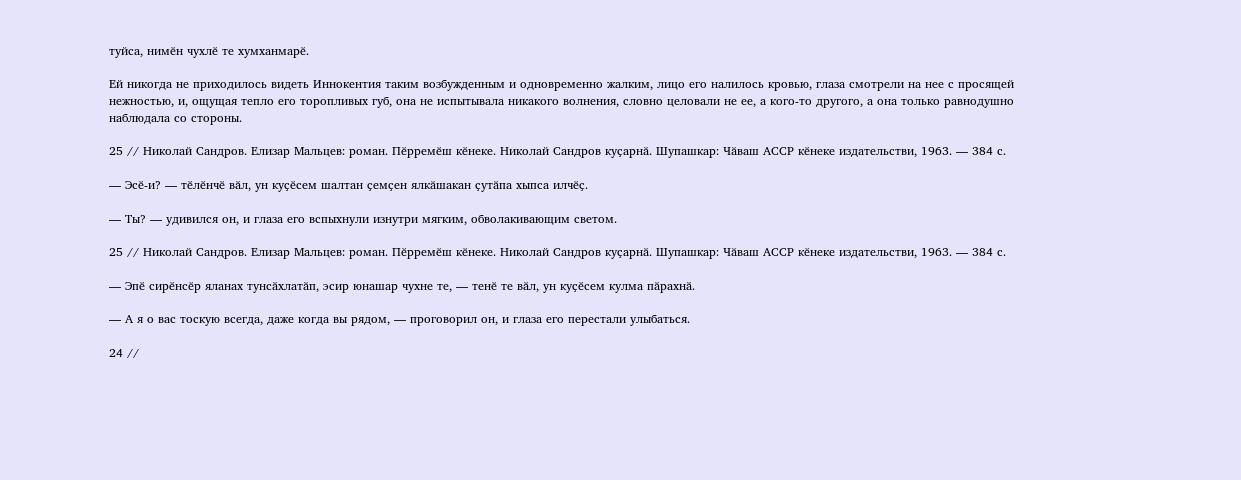туйса, нимӗн чухлӗ те хумханмарӗ.

Ей никогда не приходилось видеть Иннокентия таким возбужденным и одновременно жалким, лицо его налилось кровью, глаза смотрели на нее с просящей нежностью, и, ощущая тепло его торопливых губ, она не испытывала никакого волнения, словно целовали не ее, а кого-то другого, а она только равнодушно наблюдала со стороны.

25 // Николай Сандров. Елизар Мальцев: роман. Пӗрремӗш кӗнеке. Николай Сандров куҫарнӑ. Шупашкар: Чӑваш АССР кӗнеке издательстви, 1963. — 384 с.

— Эсӗ-и? — тӗлӗнчӗ вӑл, ун куҫӗсем шалтан ҫемҫен ялкӑшакан ҫутӑпа хыпса илчӗҫ.

— Ты? — удивился он, и глаза его вспыхнули изнутри мягким, обволакивающим светом.

25 // Николай Сандров. Елизар Мальцев: роман. Пӗрремӗш кӗнеке. Николай Сандров куҫарнӑ. Шупашкар: Чӑваш АССР кӗнеке издательстви, 1963. — 384 с.

— Эпӗ сирӗнсӗр яланах тунсӑхлатӑп, эсир юнашар чухне те, — тенӗ те вӑл, ун куҫӗсем кулма пӑрахнӑ.

— А я о вас тоскую всегда, даже когда вы рядом, — проговорил он, и глаза его перестали улыбаться.

24 //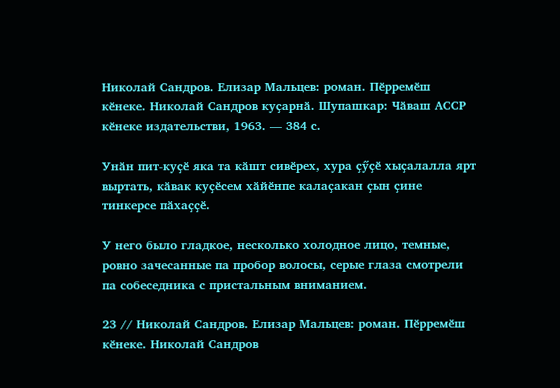Николай Сандров. Елизар Мальцев: роман. Пӗрремӗш кӗнеке. Николай Сандров куҫарнӑ. Шупашкар: Чӑваш АССР кӗнеке издательстви, 1963. — 384 с.

Унӑн пит-куҫӗ яка та кӑшт сивӗрех, хура ҫӳҫӗ хыҫалалла ярт выртать, кӑвак куҫӗсем хӑйӗнпе калаҫакан ҫын ҫине тинкерсе пӑхаҫҫӗ.

У него было гладкое, несколько холодное лицо, темные, ровно зачесанные па пробор волосы, серые глаза смотрели па собеседника с пристальным вниманием.

23 // Николай Сандров. Елизар Мальцев: роман. Пӗрремӗш кӗнеке. Николай Сандров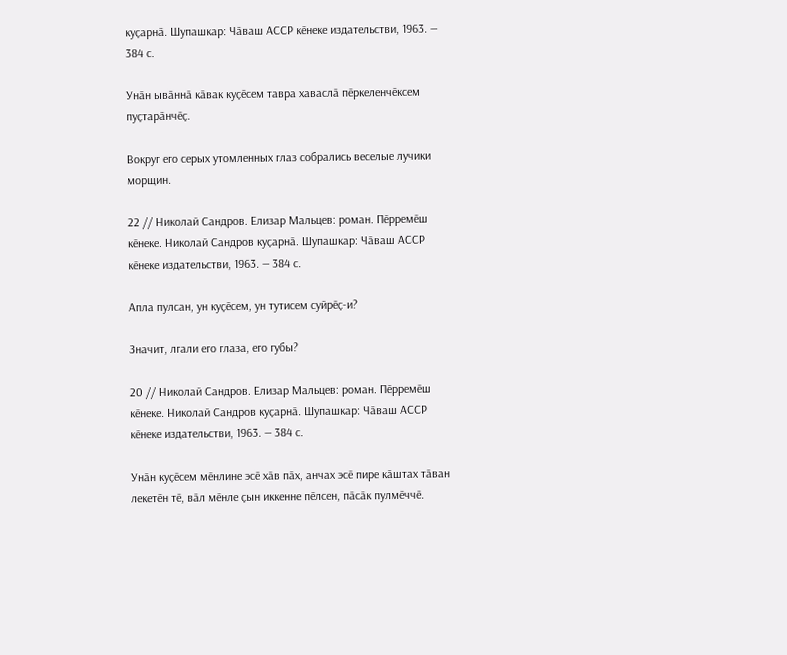куҫарнӑ. Шупашкар: Чӑваш АССР кӗнеке издательстви, 1963. — 384 с.

Унӑн ывӑннӑ кӑвак куҫӗсем тавра хаваслӑ пӗркеленчӗксем пуҫтарӑнчӗҫ.

Вокруг его серых утомленных глаз собрались веселые лучики морщин.

22 // Николай Сандров. Елизар Мальцев: роман. Пӗрремӗш кӗнеке. Николай Сандров куҫарнӑ. Шупашкар: Чӑваш АССР кӗнеке издательстви, 1963. — 384 с.

Апла пулсан, ун куҫӗсем, ун тутисем суйрӗҫ-и?

Значит, лгали его глаза, его губы?

20 // Николай Сандров. Елизар Мальцев: роман. Пӗрремӗш кӗнеке. Николай Сандров куҫарнӑ. Шупашкар: Чӑваш АССР кӗнеке издательстви, 1963. — 384 с.

Унӑн куҫӗсем мӗнлине эсӗ хӑв пӑх, анчах эсӗ пире кӑштах тӑван лекетӗн тӗ, вӑл мӗнле ҫын иккенне пӗлсен, пӑсӑк пулмӗччӗ.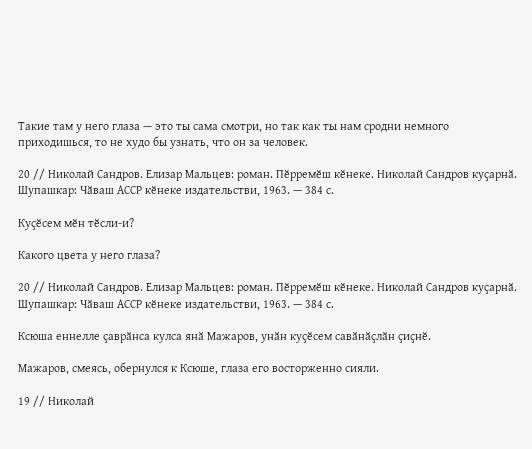Такие там у него глаза — это ты сама смотри, но так как ты нам сродни немного приходишься, то не худо бы узнать, что он за человек.

20 // Николай Сандров. Елизар Мальцев: роман. Пӗрремӗш кӗнеке. Николай Сандров куҫарнӑ. Шупашкар: Чӑваш АССР кӗнеке издательстви, 1963. — 384 с.

Куҫӗсем мӗн тӗсли-и?

Какого цвета у него глаза?

20 // Николай Сандров. Елизар Мальцев: роман. Пӗрремӗш кӗнеке. Николай Сандров куҫарнӑ. Шупашкар: Чӑваш АССР кӗнеке издательстви, 1963. — 384 с.

Ксюша еннелле ҫаврӑнса кулса янӑ Мажаров, унӑн куҫӗсем савӑнӑҫлӑн ҫиҫнӗ.

Мажаров, смеясь, обернулся к Ксюше, глаза его восторженно сияли.

19 // Николай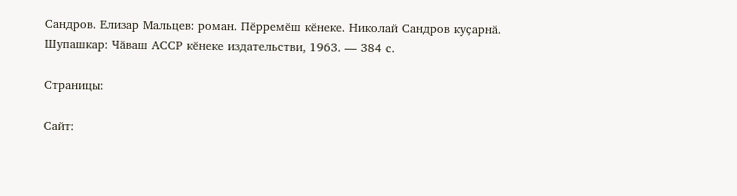Сандров. Елизар Мальцев: роман. Пӗрремӗш кӗнеке. Николай Сандров куҫарнӑ. Шупашкар: Чӑваш АССР кӗнеке издательстви, 1963. — 384 с.

Страницы:

Сайт: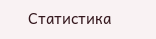Статистика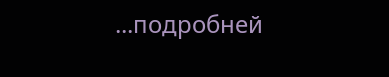...подробней